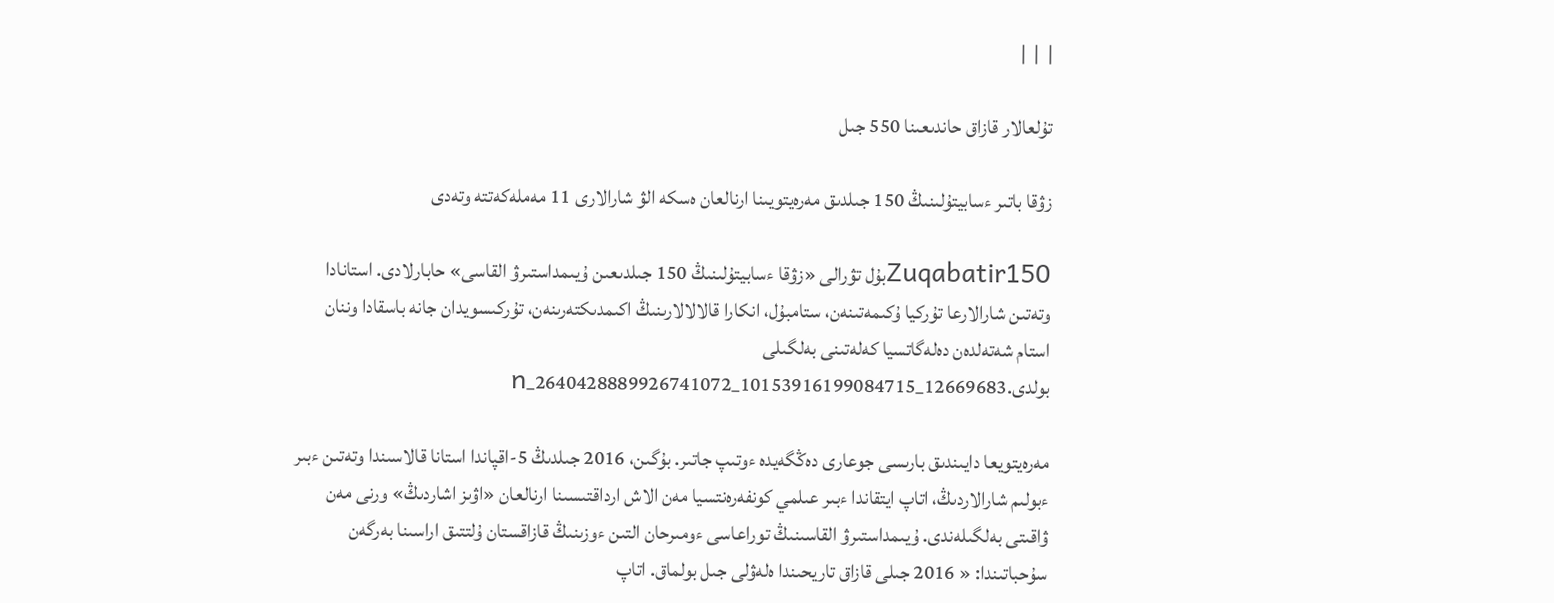|  |  |

تۇلعالار قازاق حاندىعىنا 550 جىل

زۋقا باتىر ءسابيتۇلىنىڭ 150 جىلدىق مەرەيتويىنا ارنالعان ەسكە الۋ شارالارى 11 مەملەكەتتە وتەدى

Zuqabatir150بۇل تۋرالى «زۋقا ءسابيتۇلىنىڭ 150 جىلدىعىن ۇيىمداستىرۋ القاسى» حابارلادى. استانادا وتەتىن شارالارعا تۇركيا ۇكىمەتىنەن، ستامبۇل، انكارا قالالالارىنىڭ اكىمدىكتەرىنەن، تۇركىسويدان جانە باسقادا وننان استام شەتەلدەن دەلەگاتسيا كەلەتىنى بەلگىلى بولدى.12669683_10153916199084715_2640428889926741072_n

مەرەيتويعا دايىندىق بارىسى جوعارى دەڭگەيدە ءوتىپ جاتىر. بۇگىن، 2016 جىلدىڭ 5-اقپاندا استانا قالاسىندا وتەتىن ءبىر ءبولىم شارالاردىڭ، اتاپ ايتقاندا ءبىر عىلمي كونفەرەنتسيا مەن الاش ارداقتىسىنا ارنالعان «اۋىز اشاردىڭ» ورنى مەن ۋاقىتى بەلگىلەندى. ۇيىمداستىرۋ القاسىنىڭ توراعاسى ءومىرحان التىن ءوزىنىڭ قازاقستان ۇلتتىق اراسىنا بەرگەن سۇحباتىندا: « 2016 جىلى قازاق تاريحىندا ەلەۋلى جىل بولماق. اتاپ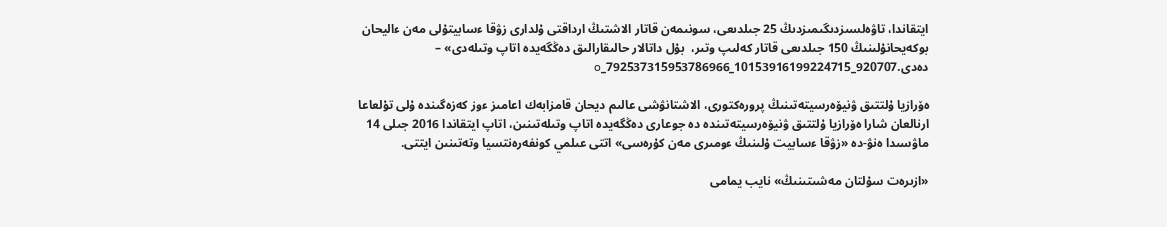ايتقاندا، تاۋەلسىزدىگىمىزدىڭ 25 جىلدىعى، سونىمەن قاتار الاشتىڭ ارداقتى ۇلدارى زۋقا ءسابيتۇلى مەن ءاليحان بوكەيحانۇلىنىڭ 150 جىلدىعى قاتار كەلىپ وتىر،  بۇل داتالار حالىقارالىق دەڭگەيدە اتاپ وتىلەدى» – دەدى.920707_10153916199224715_792537315953786966_o

ەۆرازيا ۇلتتىق ۋنيۆەرسيتەتىنىڭ پرورەكتورى، الاشتانۋشى عالىم ديحان قامزابەك اعامىز ءوز كەزەگىندە ۇلى تۇلعاعا ارنالعان شارا ەۆرازيا ۇلتتىق ۋنيۆەرسيتەتىندە دە جوعارى دەڭگەيدە اتاپ وتىلەتىنىن، اتاپ ايتقاندا 2016 جىلى 14 ماۋسىدا ەنۋ-دە «زۋقا ءسابيت ۇلىنىڭ ءومىرى مەن كۇرەسى» اتتى عىلمي كونفەرەنتسيا وتەتىنىن ايتتى.

«ازىرەت سۇلتان مەشىتىنىڭ» نايب يمامى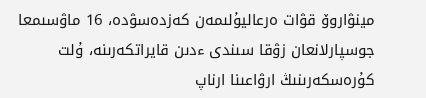مينۋاروۆ قۋات ەرعاليۇلىمەن كەزدەسۋدە، 16 ماۋسىمعا جوسپارلانعان زۋقا سىندى ءدىن قايراتكەرىنە، ۇلت كۇرەسكەرىنىڭ ارۋاعىنا ارناپ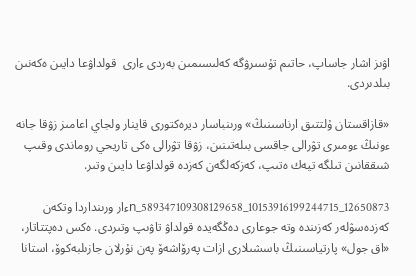اۋىز اشار جاساپ، حاتىم تۇسىرۋگە كەلىسىمىن بەردى ءارى  قولداۋعا دايىن ەكەنىن  بىلدىردى.

«قازاقستان ۇلتتىق ارناسىنىڭ» ورىنباسار ديرەكتورى قاينار ولجاي اعامىز زۋقا جانە ءونىڭ ءومىرى تۋرالى جاقسى بىلەتىنىن، زۋقا تۋرالى ەكى تاريحي روماندى وقىپ شىققانىن تىلگە تيەك ەتىپ، كەزكەلگەن كەزدە قولداۋعا دايىن وتىر.

12650873_10153916199244715_589347109308129658_nءار ورىنداردا وتكەن كەزدەسۋلەر كەزىندە وتە جوعارى دەڭگەيدە قولداۋ تاۋىپ وتىردى. ەكس دەپتتاتار، «اق جول» پارتياسىنىڭ باسشىلارى ازات پەرۆاشەۆ پەن نۇرلان جازىلبەكوۆ، استانا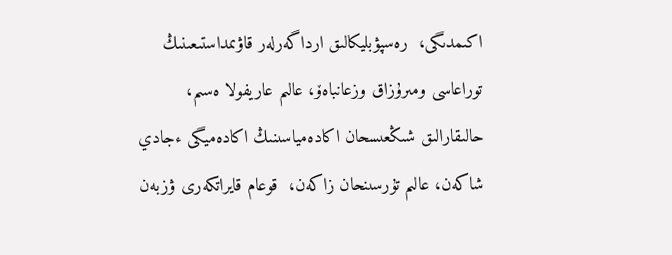اكىمدىگى،  رەسپۋبليكالىق ارداگەرلەر قاۋىمداستىعىنىڭ توراعاسى ومىرۇزاق وزعانباەۆ، عالىم عاريفولا ەسىم، حالىقارالىق شىڭعىسحان اكادەمياسىنىڭ اكادەميگى ءجادي شاكەن، عالىم تۇرسىنحان زاكەن،  قوعام قايراتكەرى ۋزبەن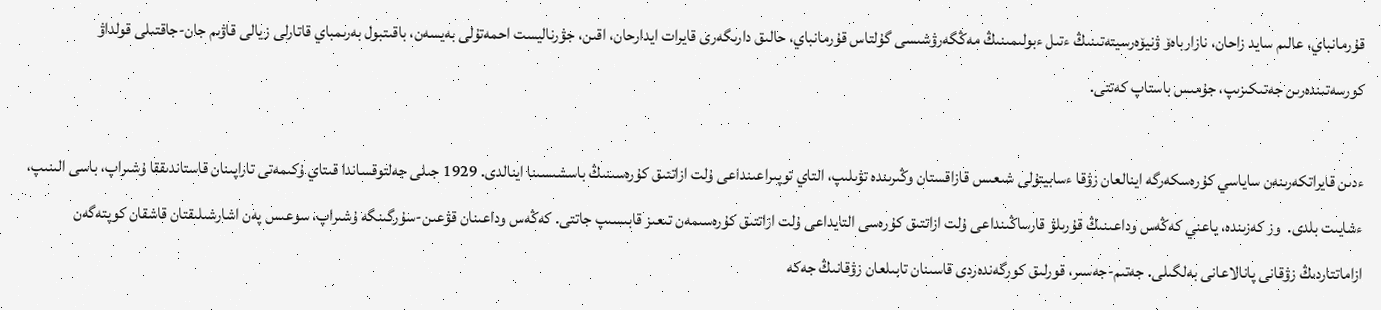قۇرمانباي، عالىم سايد زاحان، نازارباەۆ ۋنيۆەرسيتەتىنىڭ ءتىل ءبولىمىنىڭ مەڭگەرۋشىسى گۇلتاس قۇرمانباي، حالىق دارىگەرى قايرات ايدارحان، اقىن، جۋرناليست احمەتۇلى بەيسەن، باقىتبول بەرىمباي قاتارلى زيالى قاۋىم جان-جاقتىلى قولداۋ كورسەتىندەرىن جەتىكىزىپ، جۇمىس باستاپ كەتتى.

ءدىن قايراتكەرىنەن ساياسي كۇرەسكەرگە اينالعان زۋقا ءسابيتۇلى شىعىس قازاقستان وڭىرىندە تۋىلىپ، التاي توپىراعىنداعى ۇلت ازاتتىق كۇرەسىنىڭ باسشىسىنا اينالدى. 1929 جىلى جەلتوقساندا قىتاي ۇكىمەتى تاراپىنان قاستاندىققا ۇشىراپ، باسى الىنىپ، ءشايىت بلدى.  وز كەزىندە، ياعني كەڭەس وداعىنىڭ قۇرىلۋ قارساڭىنداعى ۇلت ازاتتىق كۇرەسى التايداعى ۇلت ازاتتىق كۇرەسىمەن تىعىز قابىسىپ جاتتى. كەڭەس وداعىنان قۋعىن-سۇرگىنگە ۇشىراپ، سوعىس پەن اشارشىلىقتان قاشقان كوپتەگەن ازاماتتاردىڭ زۋقانى پانالاعانى بەلگىلى. جەتىم-جەسىر، قورلىق كورگەندەردى قاسىنان تابىلعان زۋقانىڭ جەكە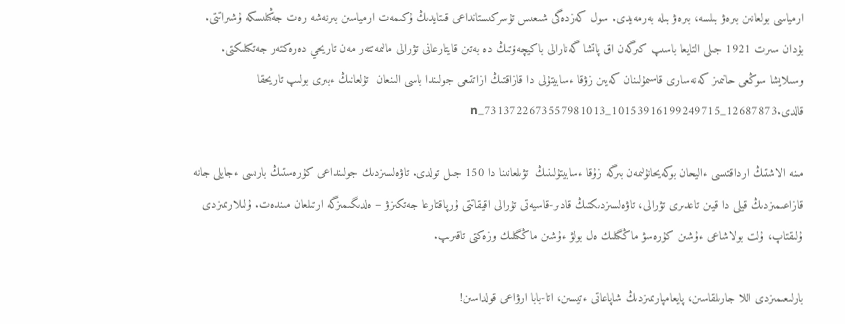ارمياسى بولعانىن بىرەۋ بىلسە، بىرەۋ بىلە بەرمەيدى. سول كەزدەگى شىعىس تۇسركىستانداعى قىتايدىڭ ۇكىمەت ارمياسىن بىرنەشە رەت جەڭىلىسكە ۇشىراتتى. بۇدان سىرت 1921 جىلى التايعا باسىپ كىرگەن اق پاتشا گەنارالى باكيچەۆتىڭ دە بەتىن قايتارعانى تۋرالى مالىمەتتەر مەن تاريحي دەرەكتەر جەتكىلىكتى. وسىلايشا سوڭعى حانىمىز كەنەسارى قاسىمۇلىنان كەيىن زۋقا ءسابيتۇلى دا قازاقتىڭ ازاتتىعى جولىندا باسى الىنعان  تۇلعانىڭ ءبىرى بولىپ تاريحقا قالدى.12687873_10153916199249715_7313722673557981013_n

مىنە الاشتىڭ ارداقتىسى ءاليحان بوكەيحانۇلىمەن بىرگە زۇقا ءسابيتۇلىنىڭ  تۋىلعانىنا دا 150 جىل تولدى. تاۋەلسىزدىك جولىنداعى كۇرەستىڭ بارىسى ءجايلى جانە قازاعىمىزدىڭ قيلى دا قيىن تاعدىرى تۋرالى، تاۋەلسىزدىكتىڭ قادىر-قاسيەتى تۇرالى اقيقاتتى ۇرپاقتارعا جەتكىزۋ – ەلدىگىمىزگە ارتىلعان مىندەت. ۇلىلارىمىزدى ۇلىقتاپ، ۇلت بولاشاعى ءۇشىن كۇرەسۋ ماڭگىلىك ەل بولۋ ءۇشىن ماڭگىلىك وزەكتى تاقىرىپ.

بارلىعىمىزدى اللا جارىلقاسىن، پايعامپارىمىزدىڭ شاپاعاتى ءتيسىن، اتا-بابا ارۋاعى قولداسىن!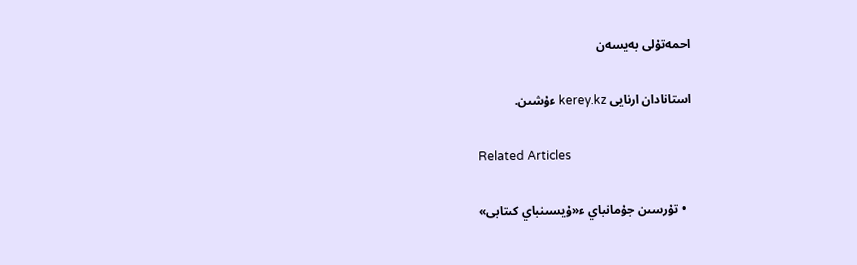احمەتۇلى بەيسەن

استانادان ارنايى kerey.kz ءۇشىن.

Related Articles

  • تۇرسىن جۇمانباي ء«ۇيسىنباي كىتابى»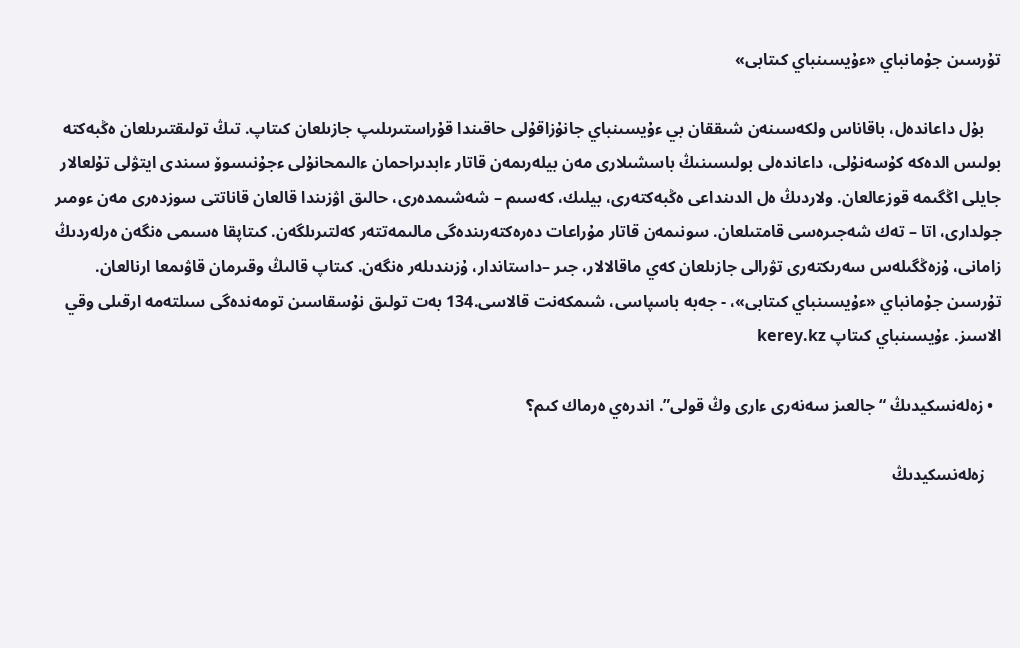تۇرسىن جۇمانباي «ءۇيسىنباي كىتابى»

    بۇل داعاندەل، باقاناس ولكەسىنەن شىققان بي ءۇيسىنباي جانۇزاقۇلى حاقىندا قۇراستىرىلىپ جازىلعان كىتاپ. تىڭ تولىقتىرىلعان ەڭبەكتە بولىس الدەكە كۇسەنۇلى، داعاندەلى بولىسىنىڭ باسشىلارى مەن بيلەرىمەن قاتار ءابدىراحمان ءالىمحانۇلى ءجۇنىسوۆ سىندى ايتۋلى تۇلعالار جايلى اڭگىمە قوزعالعان. ولاردىڭ ەل الدىنداعى ەڭبەكتەرى، بيلىك، كەسىم – شەشىمدەرى، حالىق اۋزىندا قالعان قاناتتى سوزدەرى مەن ءومىر جولدارى، اتا – تەك شەجىرەسى قامتىلعان. سونىمەن قاتار مۇراعات دەرەكتەرىندەگى مالىمەتتەر كەلتىرىلگەن. كىتاپقا ەسىمى ەنگەن ەرلەردىڭ زامانى، ۇزەڭگىلەس سەرىكتەرى تۋرالى جازىلعان كەي ماقالالار، جىر –داستاندار، ۇزىندىلەر ەنگەن. كىتاپ قالىڭ وقىرمان قاۋىمعا ارنالعان. تۇرسىن جۇمانباي «ءۇيسىنباي كىتابى»، - جەبە باسپاسى، شىمكەنت قالاسى.134 بەت تولىق نۇسقاسىن تومەندەگى سىلتەمە ارقىلى وقي الاسىز. ءۇيسىنباي كىتاپ kerey.kz

  • زەلەنسكيدىڭ “جالعىز سەنەرى ءارى وڭ قولى”. اندرەي ەرماك كىم؟

    زەلەنسكيدىڭ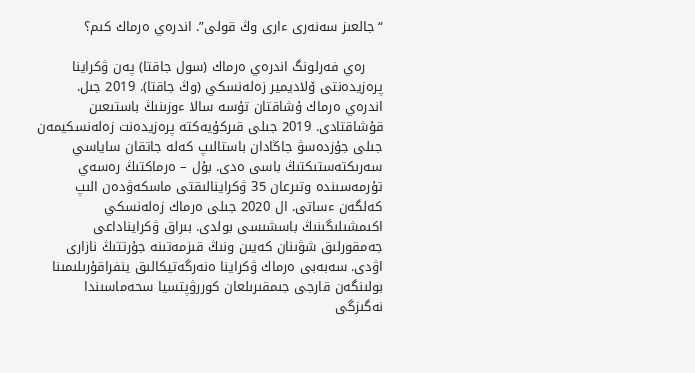“جالعىز سەنەرى ءارى وڭ قولى”. اندرەي ەرماك كىم؟

    رەي فەرلونگ اندرەي ەرماك (سول جاقتا) پەن ۋكراينا پرەزيدەنتى ۆلاديمير زەلەنسكي (وڭ جاقتا). 2019 جىل. اندرەي ەرماك ۇشاقتان تۇسە سالا ءوزىنىڭ باستىعىن قۇشاقتادى. 2019 جىلى قىركۇيەكتە پرەزيدەنت زەلەنسكيمەن جىلى جۇزدەسۋ جاڭادان باستالىپ كەلە جاتقان ساياسي سەرىكتەستىكتىڭ باسى ەدى. بۇل – ەرماكتىڭ رەسەي تۇرمەسىندە وتىرعان 35 ۋكراينالىقتى ماسكەۋدەن الىپ كەلگەن ءساتى. ال 2020 جىلى ەرماك زەلەنسكي اكىمشىلىگىنىڭ باسشىسى بولدى. بىراق ۋكرايناداعى جەمقورلىق شۋىنان كەيىن ونىڭ قىزمەتىنە جۇرتتىڭ نازارى اۋدى. سەبەبى ەرماك ۋكراينا ەنەرگەتيكالىق ينفراقۇرىلىمىنا بولىنگەن قارجى جىمقىرىلعان كوررۋپتسيا سحەماسىندا نەگىزگى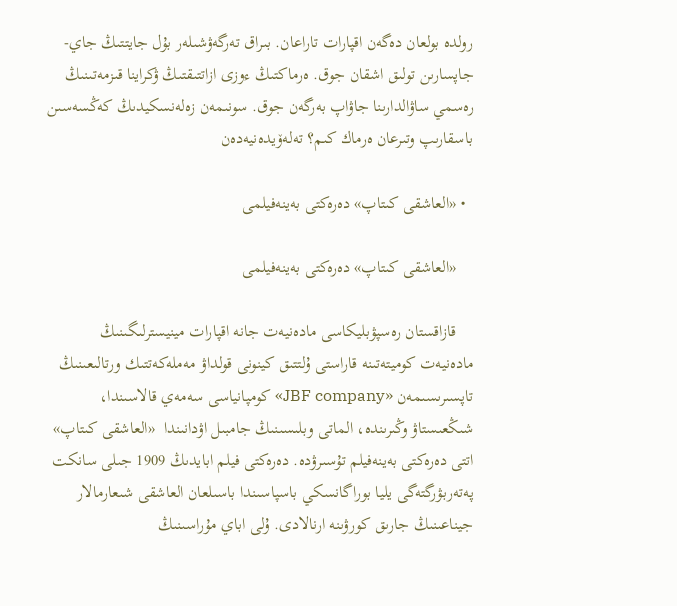رولدە بولعان دەگەن اقپارات تاراعان. بىراق تەرگەۋشىلەر بۇل جايتتىڭ جاي-جاپسارىن تولىق اشقان جوق. ەرماكتىڭ ءوزى ازاتتىقتىڭ ۋكراينا قىزمەتىنىڭ رەسمي ساۋالدارىنا جاۋاپ بەرگەن جوق. سونىمەن زەلەنسكيدىڭ كەڭسەسىن باسقارىپ وتىرعان ەرماك كىم؟ تەلەۆيدەنيەدەن

  • «العاشقى كىتاپ» دەرەكتى بەينەفيلمى

    «العاشقى كىتاپ» دەرەكتى بەينەفيلمى

    قازاقستان رەسپۋبليكاسى مادەنيەت جانە اقپارات مينيسترلىگىنىڭ مادەنيەت كوميتەتىنە قاراستى ۇلتتىق كينونى قولداۋ مەملەكەتتىك ورتالىعىنىڭ تاپسىرىسىمەن «JBF company» كومپانياسى سەمەي قالاسىندا، شىڭعىستاۋ وڭىرىندە، الماتى وبلىسىنىڭ جامبىل اۋدانىندا  «العاشقى كىتاپ» اتتى دەرەكتى بەينەفيلم تۇسىرۋدە. دەرەكتى فيلم ابايدىڭ 1909 جىلى سانكت پەتەربۋرگتەگى يليا بوراگانسكي باسپاسىندا باسىلعان العاشقى شىعارمالار جيناعىنىڭ جارىق كورۋىنە ارنالادى. ۇلى اباي مۇراسىنىڭ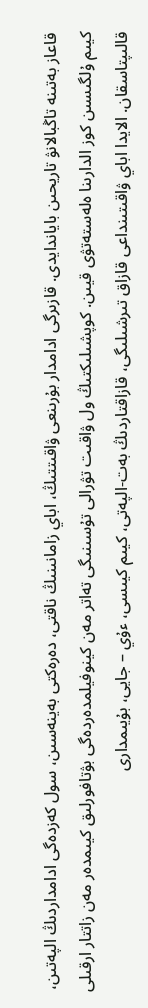قاعاز بەتىنە تاڭبالانۋ تاريحىن باياندايدى. قازىرگى ادامدار بۇرىنعى ۋاقىتتىڭ، اباي زامانىنىڭ ناقتى، دەرەكتى بەينەسىن، سول كەزدەگى ادامداردىڭ الپەتىن، كيىم ۇلگىسىن كوز الدارىنا ەلەستەتۋى قيىن. كوپشىلىكتىڭ ول ۋاقىت تۋرالى تۇسىنىگى تەاتر مەن كينوفيلمدەردەگى بۋتافورلىق كيىمدەر مەن زاتتار ارقىلى قالىپتاسقان. الايدا اباي ۋاقىتىنداعى قازاق تىرشىلىگى، قازاقتاردىڭ بەت-الپەتى، كيىم كيىسى، ءۇي – جايى، بۇيىمدارى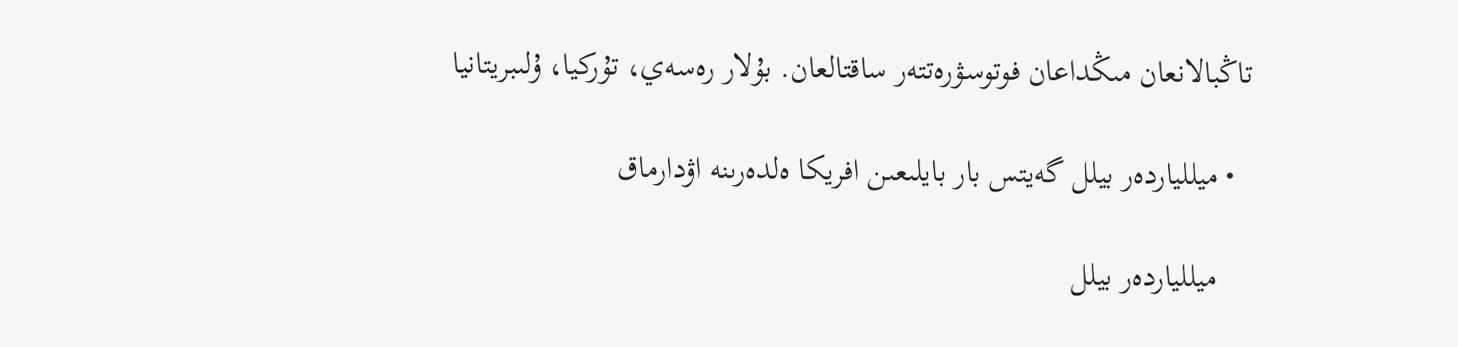تاڭبالانعان مىڭداعان فوتوسۋرەتتەر ساقتالعان. بۇلار رەسەي، تۇركيا، ۇلىبريتانيا

  • ميللياردەر بيلل گەيتس بار بايلىعىن افريكا ەلدەرىنە اۋدارماق

    ميللياردەر بيلل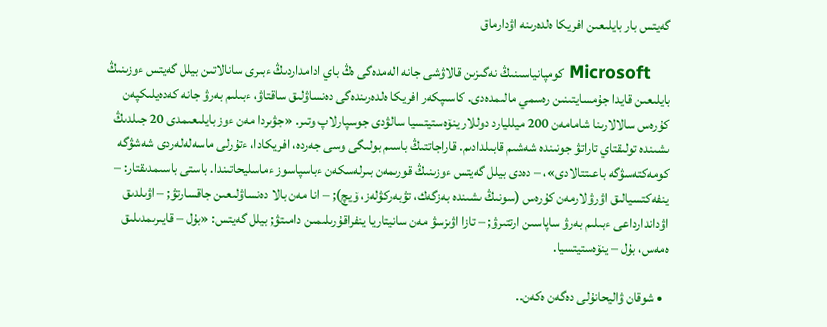گەيتس بار بايلىعىن افريكا ەلدەرىنە اۋدارماق

    Microsoft كومپانياسىنىڭ نەگىزىن قالاۋشى جانە الەمدەگى ەڭ باي ادامداردىڭ ءبىرى سانالاتىن بيلل گەيتس ءوزىنىڭ بايلىعىن قايدا جۇمسايتىنىن رەسمي مالىمدەدى. كاسىپكەر افريكا ەلدەرىندەگى دەنساۋلىق ساقتاۋ، ءبىلىم بەرۋ جانە كەدەيلىكپەن كۇرەس سالالارىنا شامامەن 200 ميلليارد دوللار ينۆەستيتسيا سالۋدى جوسپارلاپ وتىر. «جۋىردا مەن ءوز بايلىعىمدى 20 جىلدىڭ ىشىندە تولىقتاي تاراتۋ جونىندە شەشىم قابىلدادىم. قاراجاتتىڭ باسىم بولىگى وسى جەردە، افريكادا، ءتۇرلى ماسەلەلەردى شەشۋگە كومەكتەسۋگە باعىتتالادى»، – دەدى بيلل گەيتس ءوزىنىڭ قورىمەن بىرلەسكەن ءباسپاسوز ءماسليحاتىندا. باستى باسىمدىقتار: – ينفەكتسيالىق اۋرۋلارمەن كۇرەس (سونىڭ ىشىندە بەزگەك، تۋبەركۋلەز، ۆيچ); – انا مەن بالا دەنساۋلىعىن جاقسارتۋ; – اۋىلدىق اۋداندارداعى ءبىلىم بەرۋ ساپاسىن ارتتىرۋ; – تازا اۋىزسۋ مەن سانيتاريا ينفراقۇرىلىمىن دامىتۋ; بيلل گەيتس: «بۇل – قايىرىمدىلىق ەمەس، بۇل – ينۆەستيتسيا.

  • شوقان ۋاليحانۇلى دەگەن ەكەن..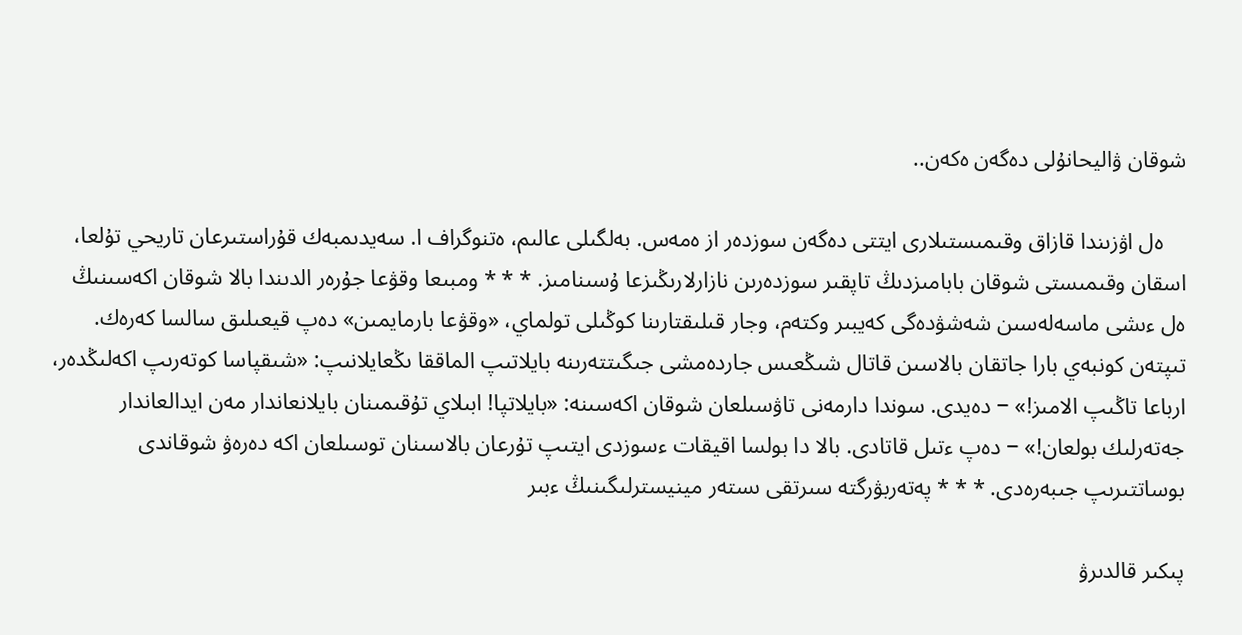شوقان ۋاليحانۇلى دەگەن ەكەن..

    ەل اۋزىندا قازاق وقىمىستىلارى ايتتى دەگەن سوزدەر از ەمەس. بەلگىلى عالىم، ەتنوگراف ا. سەيدىمبەك قۇراستىرعان تاريحي تۇلعا، اسقان وقىمىستى شوقان بابامىزدىڭ تاپقىر سوزدەرىن نازارلارىڭىزعا ۇسىنامىز. * * * ومبىعا وقۋعا جۇرەر الدىندا بالا شوقان اكەسىنىڭ ەل ءىشى ماسەلەسىن شەشۋدەگى كەيبىر وكتەم، وجار قىلىقتارىنا كوڭىلى تولماي، «وقۋعا بارمايمىن» دەپ قيعىلىق سالسا كەرەك. تىپتەن كونبەي بارا جاتقان بالاسىن قاتال شىڭعىس جاردەمشى جىگىتتەرىنە بايلاتىپ الماققا ىڭعايلانىپ: «شىقپاسا كوتەرىپ اكەلىڭدەر، ارباعا تاڭىپ الامىز!» − دەيدى. سوندا دارمەنى تاۋسىلعان شوقان اكەسىنە: «بايلاتپا! ابىلاي تۇقىمىنان بايلانعاندار مەن ايدالعاندار جەتەرلىك بولعان!» − دەپ ءتىل قاتادى. بالا دا بولسا اقيقات ءسوزدى ايتىپ تۇرعان بالاسىنان توسىلعان اكە دەرەۋ شوقاندى بوساتتىرىپ جىبەرەدى. * * * پەتەربۋرگتە سىرتقى ىستەر مينيسترلىگىنىڭ ءبىر

پىكىر قالدىرۋ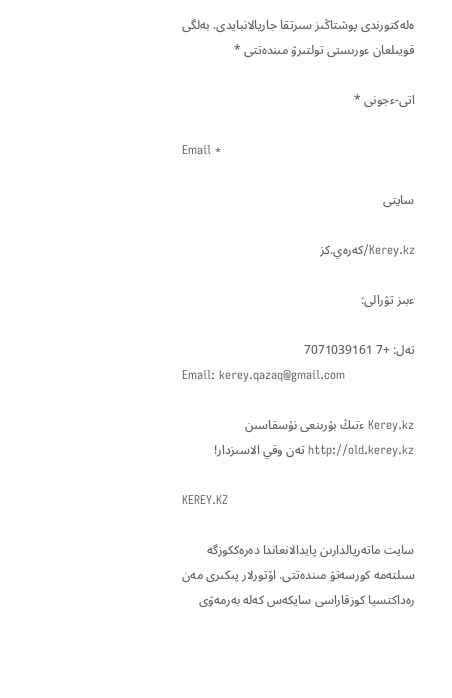ەلەكتورندى پوشتاڭىز سىرتقا جاريالانبايدى. بەلگى قويىلعان ءورىستى تولتىرۋ مىندەتتى *

اتى-ءجونى *

Email *

سايتى

Kerey.kz/كەرەي.كز

ءبىز تۋرالى:

تەل: +7 7071039161
Email: kerey.qazaq@gmail.com

Kerey.kz ءتىڭ بۇرىنعى نۇسقاسىن http://old.kerey.kz تەن وقي الاسىزدار!

KEREY.KZ

سايت ماتەريالدارىن پايدالانعاندا دەرەككوزگە سىلتەمە كورسەتۋ مىندەتتى. اۆتورلار پىكىرى مەن رەداكتسيا كوزقاراسى سايكەس كەلە بەرمەۋى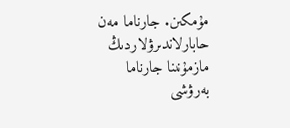مۇمكىن. جارناما مەن حابارلاندىرۋلاردىڭ مازمۇنىنا جارناما بەرۋشى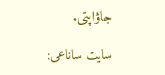جاۋاپتى.

سايت ساناعى: